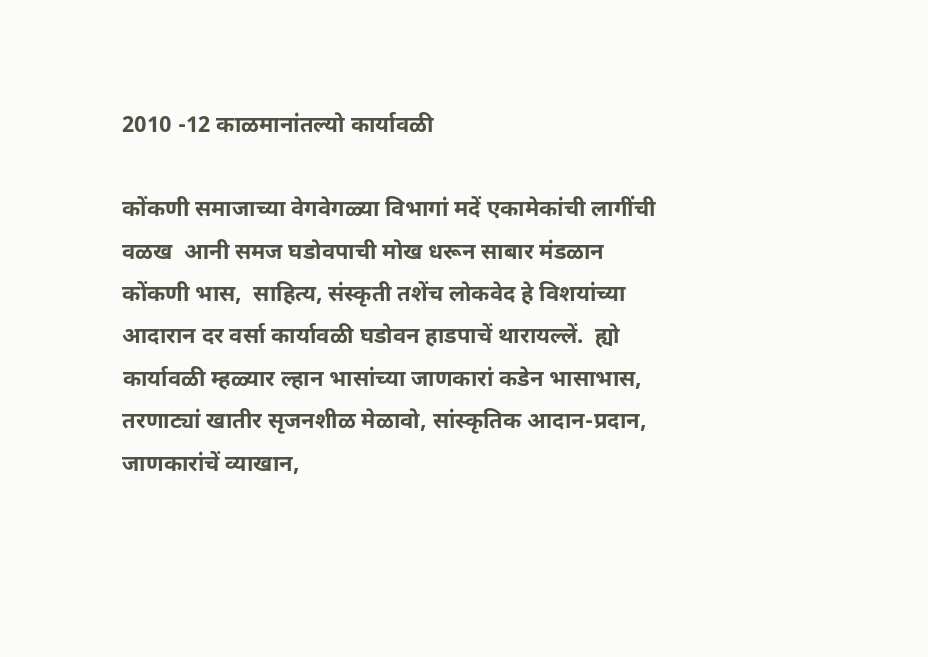2010 -12 काळमानांतल्यो कार्यावळी

कोंकणी समाजाच्या वेगवेगळ्या विभागां मदें एकामेकांची लागींची वळख  आनी समज घडोवपाची मोख धरून साबार मंडळान कोंकणी भास,  साहित्य, संस्कृती तशेंच लोकवेद हे विशयांच्या आदारान दर वर्सा कार्यावळी घडोवन हाडपाचें थारायल्लें.  ह्यो कार्यावळी म्हळ्यार ल्हान भासांच्या जाणकारां कडेन भासाभास, तरणाट्यां खातीर सृजनशीळ मेळावो, सांस्कृतिक आदान-प्रदान, जाणकारांचें व्याखान,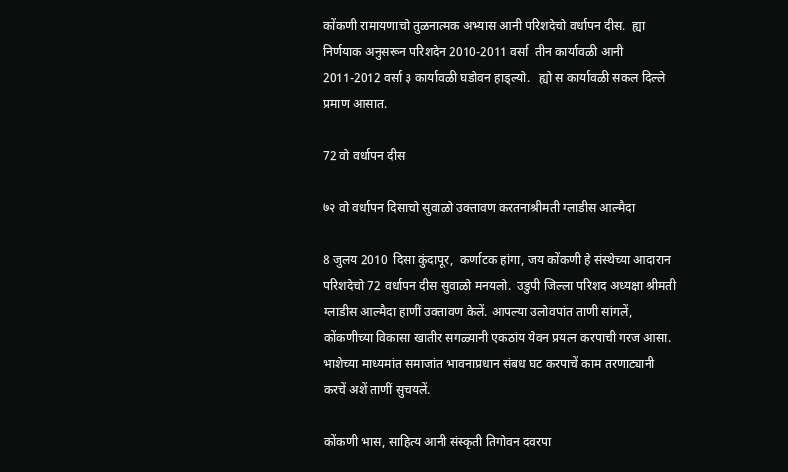कोंकणी रामायणाचो तुळनात्मक अभ्यास आनी परिशदेचो वर्धापन दीस.  ह्या निर्णयाक अनुसरून परिशदेन 2010-2011 वर्सा  तीन कार्यावळी आनी 2011-2012 वर्सा ३ कार्यावळी घडोवन हाड्ल्यो.   ह्यो स कार्यावळी सकल दिल्ले प्रमाण आसात.

72 वो वर्धापन दीस

७२ वो वर्धापन दिसाचो सुवाळो उक्तावण करतनाश्रीमती ग्लाडीस आल्मैदा

8 जुलय 2010  दिसा कुंदापूर,  कर्णाटक हांगा, जय कोंकणी हे संस्थेच्या आदारान परिशदेचो 72 वर्धापन दीस सुवाळो मनयलो.  उडुपी जिल्ला परिशद अध्यक्षा श्रीमती ग्लाडीस आल्मैदा हाणीं उक्तावण केलें. आपल्या उलोवपांत ताणी सांगलें,  कोंकणीच्या विकासा खातीर सगळ्यानी एकठांय येवन प्रयत्न करपाची गरज आसा.  भाशेच्या माध्यमांत समाजांत भावनाप्रधान संबध घट करपाचें काम तरणाट्यानी करचें अशें ताणीं सुचयलें.

कोंकणी भास, साहित्य आनी संस्कृती तिगोवन दवरपा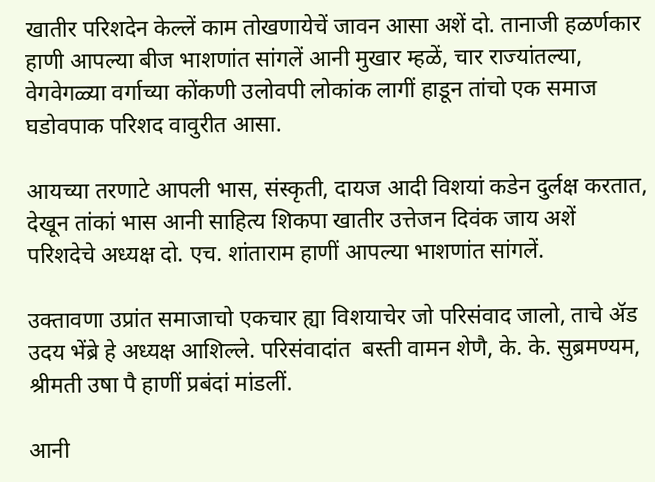खातीर परिशदेन केल्लें काम तोखणायेचें जावन आसा अशें दो. तानाजी हळर्णकार हाणी आपल्या बीज भाशणांत सांगलें आनी मुखार म्हळें, चार राज्यांतल्या, वेगवेगळ्या वर्गाच्या कोंकणी उलोवपी लोकांक लागीं हाडून तांचो एक समाज घडोवपाक परिशद वावुरीत आसा.

आयच्या तरणाटे आपली भास, संस्कृती, दायज आदी विशयां कडेन दुर्लक्ष करतात, देखून तांकां भास आनी साहित्य शिकपा खातीर उत्तेजन दिवंक जाय अशें  परिशदेचे अध्यक्ष दो. एच. शांताराम हाणीं आपल्या भाशणांत सांगलें.

उक्तावणा उप्रांत समाजाचो एकचार ह्या विशयाचेर जो परिसंवाद जालो, ताचे ॲड उदय भेंब्रे हे अध्यक्ष आशिल्ले. परिसंवादांत  बस्ती वामन शेणै, के. के. सुब्रमण्यम, श्रीमती उषा पै हाणीं प्रबंदां मांडलीं.

आनी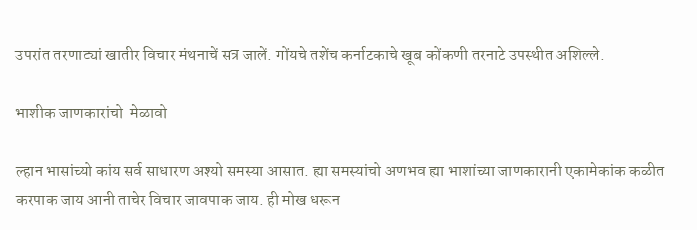उपरांत तरणाट्यां खातीर विचार मंथनाचें सत्र जालें. गोंयचे तशेंच कर्नाटकाचे खूब कोंकणी तरनाटे उपस्थीत अशिल्ले.

भाशीक जाणकारांचो  मेळावो

ल्हान भासांच्यो कांय सर्व साधारण अश्यो समस्या आसात. ह्या समस्यांचो अणभव ह्या भाशांच्या जाणकारानी एकामेकांक कळीत करपाक जाय आनी ताचेर विचार जावपाक जाय. ही मोख धरून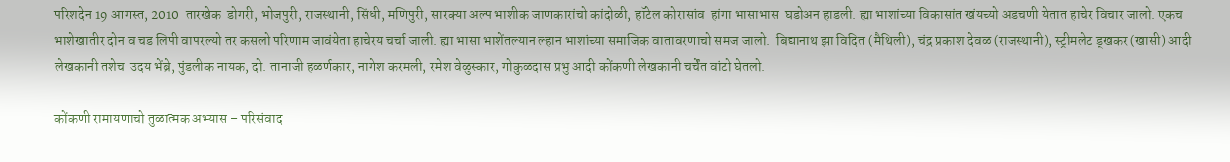परिशदेन 19 आगस्त, 2010  तारखेक  डोगरी, भोजपुरी, राजस्थानी, सिंधी, मणिपुरी, सारक्या अल्प भाशीक जाणकारांचो कांदोळी, हॉटेल कोरासांव  हांगा भासाभास  घडोअन हाडली. ह्या भाशांच्या विकासांत खंयच्यो अडचणी येतात हाचेर विचार जालो. एकच भाशेखातीर दोन व चड लिपी वापरल्यो तर कसलो परिणाम जावंयेता हाचेरय चर्चा जाली. ह्या भासा भाशेंतल्यान ल्हान भाशांच्या समाजिक वातावरणाचो समज जालो.  बिद्यानाथ झा विदित (मैथिली), चंद्र प्रकाश देवळ (राजस्थानी), स्ट्रीमलेट ड्खकर (खासी) आदी लेखकानी तशेच  उदय भेंब्रे, पुंडलीक नायक, दो. तानाजी हळर्णकार, नागेश करमली, रमेश वेळुस्कार, गोकुळदास प्रभु आदी कोंकणी लेखकानी चर्चेंत वांटो घेतलो.

कोंकणी रामायणाचो तुळात्मक अभ्यास – परिसंवाद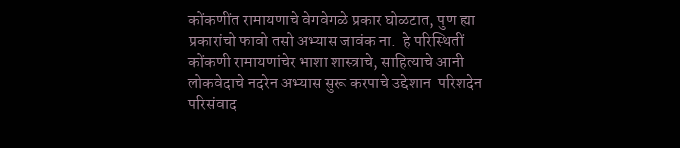कोंकणींत रामायणाचे वेगवेगळे प्रकार घोळटात, पुण ह्या प्रकारांचो फावो तसो अभ्यास जावंक ना.  हे परिस्थितीं कोंकणी रामायणांचेर भाशा शास्त्राचे, साहित्याचे आनी लोकवेदाचे नदरेन अभ्यास सुरू करपाचे उद्देशान  परिशदेन परिसंवाद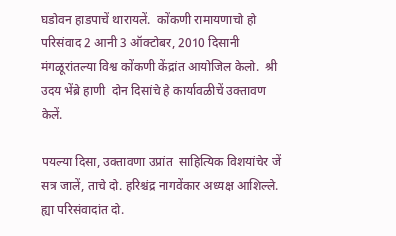घडोवन हाडपाचें थारायलें.  कोंकणी रामायणाचो हो परिसंवाद 2 आनी 3 ऑक्टोबर, 2010 दिसानी मंगळूरांतल्या विश्व कोंकणी केंद्रांत आयोजिल केलो.  श्री उदय भेंब्रे हाणी  दोन दिसांचे हे कार्यावळीचें उक्तावण केलें.

पयल्या दिसा, उक्तावणा उप्रांत  साहित्यिक विशयांचेर जें  सत्र जालें, ताचे दो. हरिश्चंद्र नागवेंकार अध्यक्ष आशिल्ले.  ह्या परिसंवादांत दो.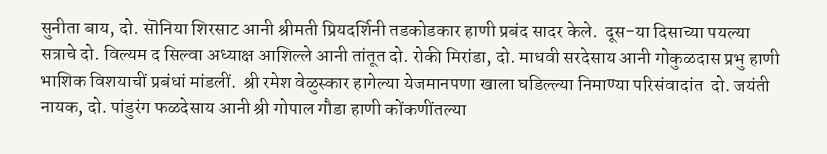सुनीता बाय, दो. सॊनिया शिरसाट आनी श्रीमती प्रियदर्शिनी तडकोडकार हाणी प्रबंद सादर केले.  दूस-या दिसाच्या पयल्या सत्राचे दो. विल्यम द सिल्वा अध्याक्ष आशिल्ले आनी तांतूत दो. रोकी मिरांडा, दो. माधवी सरदेसाय आनी गोकुळदास प्रभु हाणी भाशिक विशयाचीं प्रबंधां मांडलीं.  श्री रमेश वेळुस्कार हागेल्या येजमानपणा खाला घडिल्ल्या निमाण्या परिसंवादांत  दो. जयंती नायक, दो. पांडुरंग फळदेसाय आनी श्री गोपाल गौडा हाणी कोंकणींतल्या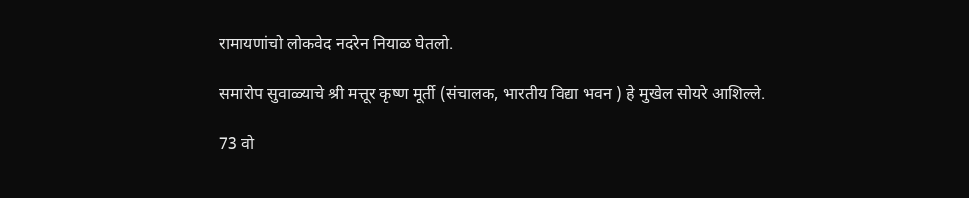रामायणांचो लोकवेद नदरेन नियाळ घेतलो.

समारोप सुवाळ्याचे श्री मत्तूर कृष्ण मूर्ती (संचालक, भारतीय विद्या भवन ) हे मुखेल सोयरे आशिल्ले.

73 वो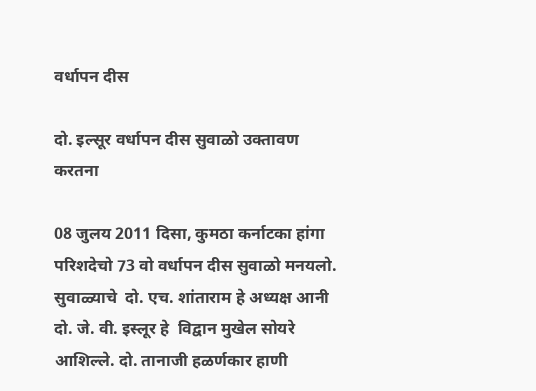वर्धापन दीस

दो. इल्सूर वर्धापन दीस सुवाळो उक्तावण करतना

08 जुलय 2011 दिसा, कुमठा कर्नाटका हांगा परिशदेचो 73 वो वर्धापन दीस सुवाळो मनयलो.   सुवाळ्याचे  दो. एच. शांताराम हे अध्यक्ष आनी  दो. जे. वी. इस्लूर हे  विद्वान मुखेल सोयरे आशिल्ले. दो. तानाजी हळर्णकार हाणी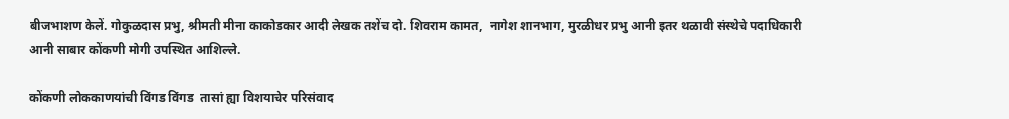बीजभाशण केलें. गोकुळदास प्रभु, श्रीमती मीना काकोडकार आदी लेखक तशेंच दो. शिवराम कामत,  नागेश शानभाग, मुरळीधर प्रभु आनी इतर थळावी संस्थेचे पदाधिकारी आनी साबार कोंकणी मोगी उपस्थित आशिल्ले.

कोंकणी लोककाणयांची विंगड विंगड  तासां ह्या विशयाचेर परिसंवाद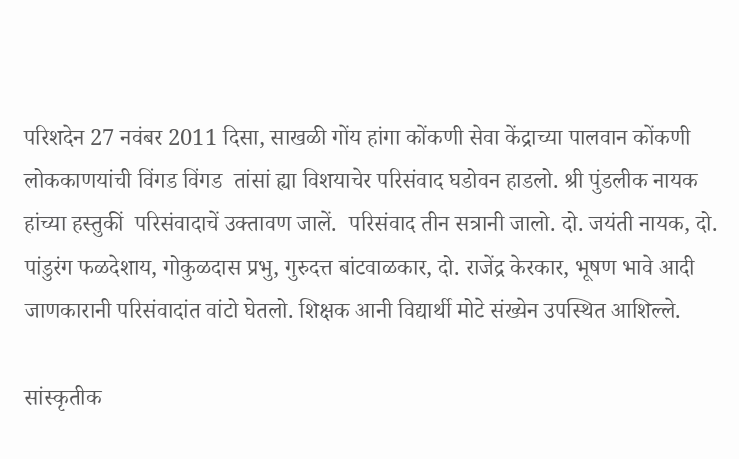परिशदेन 27 नवंबर 2011 दिसा, साखळी गोंय हांगा कोंकणी सेवा केंद्राच्या पालवान कोंकणी लोककाणयांची विंगड विंगड  तांसां ह्या विशयाचेर परिसंवाद घडोवन हाडलो. श्री पुंडलीक नायक हांच्या हस्तुकीं  परिसंवादाचें उक्तावण जालें.  परिसंवाद तीन सत्रानी जालो. दो. जयंती नायक, दो. पांडुरंग फळदेशाय, गोकुळदास प्रभु, गुरुदत्त बांटवाळकार, दो. राजेंद्र केरकार, भूषण भावे आदी जाणकारानी परिसंवादांत वांटो घेतलो. शिक्षक आनी विद्यार्थी मोटे संख्येन उपस्थित आशिल्ले.

सांस्कृतीक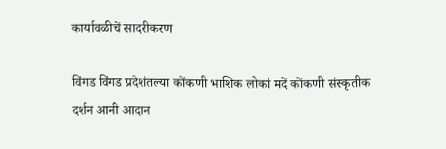कार्यावळीचें सादरीकरण

विंगड विंगड प्रदेशंतल्या कोंकणी भाशिक लोकां मदें कोंकणी संस्कृतीक दर्शन आनी आदान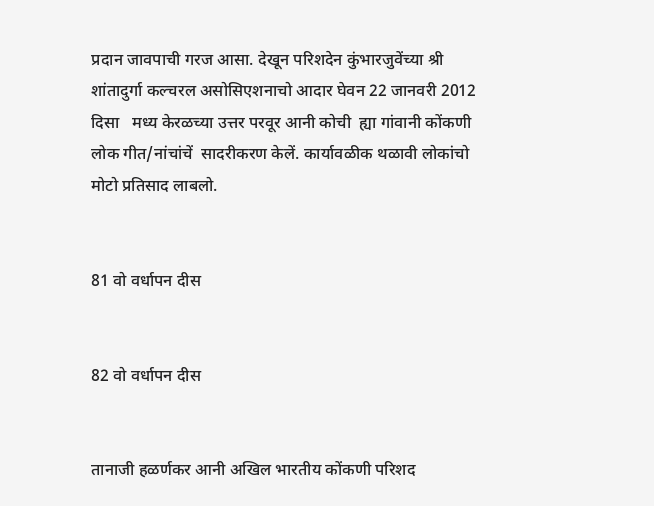प्रदान जावपाची गरज आसा. देखून परिशदेन कुंभारजुवेंच्या श्री शांतादुर्गा कल्चरल असोसिएशनाचो आदार घेवन 22 जानवरी 2012 दिसा   मध्य केरळच्या उत्तर परवूर आनी कोची  ह्या गांवानी कोंकणी लोक गीत/नांचांचें  सादरीकरण केलें. कार्यावळीक थळावी लोकांचो मोटो प्रतिसाद लाबलो.


81 वो वर्धापन दीस


82 वो वर्धापन दीस


तानाजी हळर्णकर आनी अखिल भारतीय कोंकणी परिशद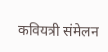कवियत्री संमेलन